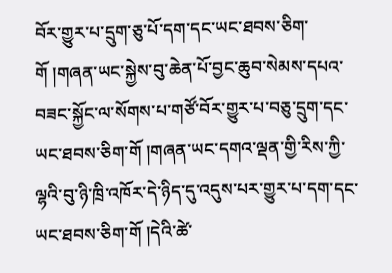བོར་གྱུར་པ་དྲུག་ཅུ་པོ་དག་དང་ཡང་ཐབས་ཅིག་གོ །གཞན་ཡང་སྐྱེས་བུ་ཆེན་པོ་བྱང་ཆུབ་སེམས་དཔའ་བཟང་སྐྱོང་ལ་སོགས་པ་གཙོ་བོར་གྱུར་པ་བཅུ་དྲུག་དང་ཡང་ཐབས་ཅིག་གོ །གཞན་ཡང་དགའ་ལྡན་གྱི་རིས་ཀྱི་ལྷའི་བུ་ཉི་ཁྲི་འཁོར་དེ་ཉིད་དུ་འདུས་པར་གྱུར་པ་དག་དང་ཡང་ཐབས་ཅིག་གོ །དེའི་ཚེ་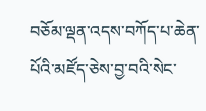བཅོམ་ལྡན་འདས་བཀོད་པ་ཆེན་པོའི་མཛོད་ཅེས་བྱ་བའི་སེང་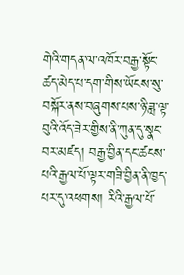གེའི་གདན་ལ་འཁོར་བརྒྱ་སྟོང་ཚད་མེད་པ་དག་གིས་ཡོངས་སུ་བསྐོར་ནས་བཞུགས་པས་ཉི་ཟླ་ལྟ་བུའི་འོད་ཟེར་གྱིས་ནི་ཀུན་དུ་སྣང་བར་མཛད། བརྒྱ་བྱིན་དང་ཚངས་པའི་རྒྱལ་པོ་ལྟར་གཟི་བྱིན་ནི་ཁྱད་པར་དུ་འཕགས། རིའི་རྒྱལ་པོ་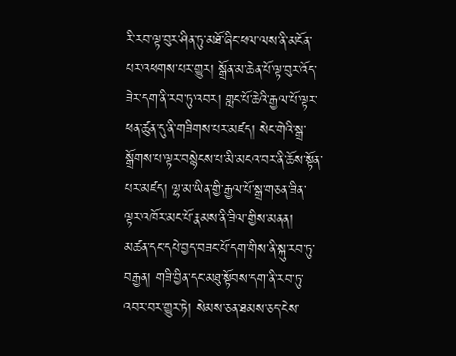རི་རབ་ལྟ་བུར་ཤིན་ཏུ་མཐོ་ཞིང་ཕལ་ལས་ནི་མངོན་པར་འཕགས་པར་གྱུར། སྒྲོན་མ་ཆེན་པོ་ལྟ་བུར་འོད་ཟེར་དག་ནི་རབ་ཏུ་འབར། གླང་པོ་ཆེའི་རྒྱལ་པོ་ལྟར་ཕན་ཚུན་དུ་ནི་གཟིགས་པར་མཛད། སེང་གེའི་སྒྲ་སྒྲོགས་པ་ལྟར་བསྙེངས་པ་མི་མངའ་བར་ནི་ཆོས་སྟོན་པར་མཛད། ལྷ་མ་ཡིན་གྱི་རྒྱལ་པོ་སྒྲ་གཅན་ཟིན་ལྟར་འཁོར་མང་པོ་རྣམས་ནི་ཟིལ་གྱིས་མནན། མཚན་དང་དཔེ་བྱད་བཟང་པོ་དག་གིས་ནི་སྐུ་རབ་ཏུ་བརྒྱན། གཟི་བྱིན་དང་མཐུ་སྟོབས་དག་ནི་རབ་ཏུ་འབར་བར་གྱུར་ཏེ། སེམས་ཅན་ཐམས་ཅད་ངེས་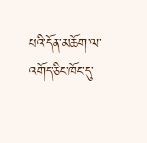པའི་དོན་མཆོག་ལ་འགོད་ཅིང་ཁོང་དུ་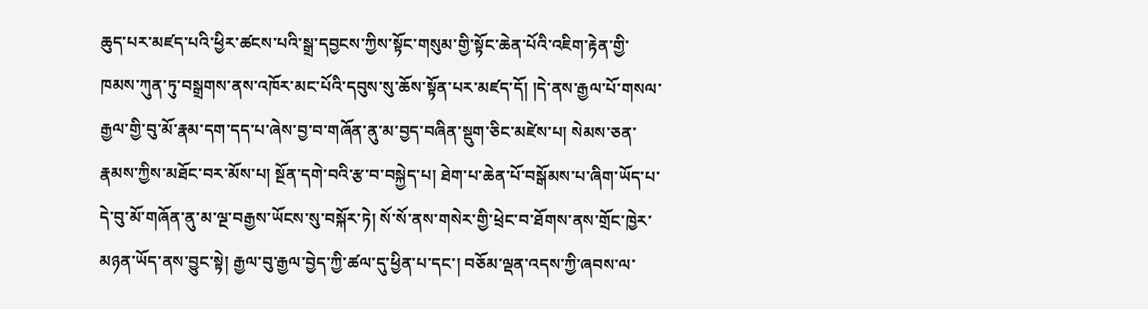ཆུད་པར་མཛད་པའི་ཕྱིར་ཚངས་པའི་སྒྲ་དབྱངས་ཀྱིས་སྟོང་གསུམ་གྱི་སྟོང་ཆེན་པོའི་འཇིག་རྟེན་གྱི་ཁམས་ཀུན་ཏུ་བསྒྲགས་ནས་འཁོར་མང་པོའི་དབུས་སུ་ཆོས་སྟོན་པར་མཛད་དོ། །དེ་ནས་རྒྱལ་པོ་གསལ་རྒྱལ་གྱི་བུ་མོ་རྣམ་དག་དད་པ་ཞེས་བྱ་བ་གཞོན་ནུ་མ་བྱད་བཞིན་སྡུག་ཅིང་མཛེས་པ། སེམས་ཅན་རྣམས་ཀྱིས་མཐོང་བར་མོས་པ། སྔོན་དགེ་བའི་རྩ་བ་བསྐྱེད་པ། ཐེག་པ་ཆེན་པོ་བསྒོམས་པ་ཞིག་ཡོད་པ་དེ་བུ་མོ་གཞོན་ནུ་མ་ལྔ་བརྒྱས་ཡོངས་སུ་བསྐོར་ཏེ། སོ་སོ་ནས་གསེར་གྱི་ཕྲེང་བ་ཐོགས་ནས་གྲོང་ཁྱེར་མཉན་ཡོད་ནས་བྱུང་སྟེ། རྒྱལ་བུ་རྒྱལ་བྱེད་ཀྱི་ཚལ་དུ་ཕྱིན་པ་དང་། བཅོམ་ལྡན་འདས་ཀྱི་ཞབས་ལ་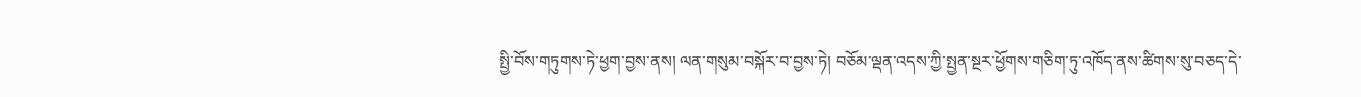སྤྱི་བོས་གཏུགས་ཏེ་ཕྱག་བྱས་ནས། ལན་གསུམ་བསྐོར་བ་བྱས་ཏེ། བཅོམ་ལྡན་འདས་ཀྱི་སྤྱན་སྔར་ཕྱོགས་གཅིག་ཏུ་འཁོད་ནས་ཚིགས་སུ་བཅད་དེ་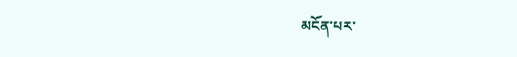མངོན་པར་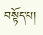བསྟོད་པ།